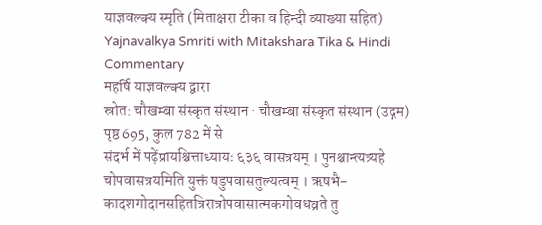याज्ञवल्क्य स्मृति (मिताक्षरा टीका व हिन्दी व्याख्या सहित)
Yajnavalkya Smriti with Mitakshara Tika & Hindi Commentary
महर्षि याज्ञवल्क्य द्वारा
स्रोत: चौखम्बा संस्कृत संस्थान · चौखम्बा संस्कृत संस्थान (उद्गम)
पृष्ठ 695, कुल 782 में से
संदर्भ में पढ़ेंप्रायश्चित्ताध्यायः ६३६ वासत्रयम् । पुनश्चान्त्यत्र्यहे चोपवासत्रयमिति युक्तं षडुपवासतुल्यत्वम् । ऋषभै- कादशगोदानसहितत्रिरात्रोपवासात्मकगोवधव्रते तु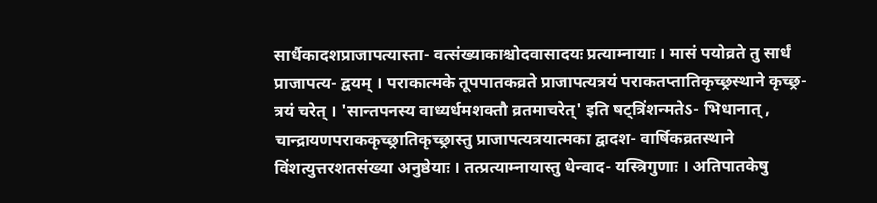सार्धैकादशप्राजापत्यास्ता- वत्संख्याकाश्चोदवासादयः प्रत्याम्नायाः । मासं पयोव्रते तु सार्धं प्राजापत्य- द्वयम् । पराकात्मके तूपपातकव्रते प्राजापत्यत्रयं पराकतप्तातिकृच्छ्रस्थाने कृच्छ्र- त्रयं चरेत् । 'सान्तपनस्य वाध्यर्धमशक्तौ व्रतमाचरेत्' इति षट्त्रिंशन्मतेऽ- भिधानात् , चान्द्रायणपराककृच्छ्रातिकृच्छ्रास्तु प्राजापत्यत्रयात्मका द्वादश- वार्षिकव्रतस्थाने विंशत्युत्तरशतसंख्या अनुष्ठेयाः । तत्प्रत्याम्नायास्तु धेन्वाद- यस्त्रिगुणाः । अतिपातकेषु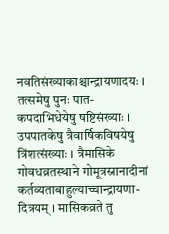नवतिसंख्याकाश्चान्द्रायणादयः । तत्समेषु पुनः पात- कपदाभिधेयेषु षष्टिसंख्याः । उपपातकेषु त्रैवार्षिकविषयेषु त्रिंशत्संख्याः । त्रैमासिके गोवधव्रतस्थाने गोमूत्रस्नानादीनां कर्तव्यताबाहुल्याच्चान्द्रायणा- दित्रयम् । मासिकव्रते तु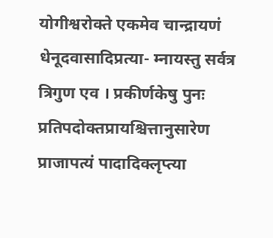योगीश्वरोक्ते एकमेव चान्द्रायणं धेनूदवासादिप्रत्या- म्नायस्तु सर्वत्र त्रिगुण एव । प्रकीर्णकेषु पुनः प्रतिपदोक्तप्रायश्चित्तानुसारेण प्राजापत्यं पादादिक्लृप्त्या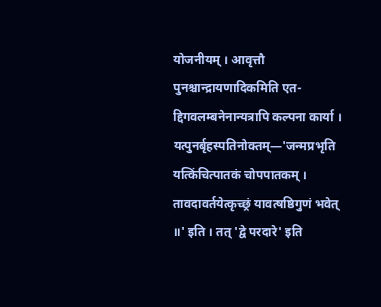योजनीयम् । आवृत्तौ पुनश्चान्द्रायणादिकमिति एत- द्दिगवलम्बनेनान्यत्रापि कल्पना कार्या । यत्पुनर्बृहस्पतिनोक्तम्—'जन्मप्रभृति यत्किंचित्पातकं चोपपातकम् । तावदावर्तयेत्कृच्छ्रं यावत्षष्ठिगुणं भवेत् ॥' इति । तत् 'द्वे परदारे' इति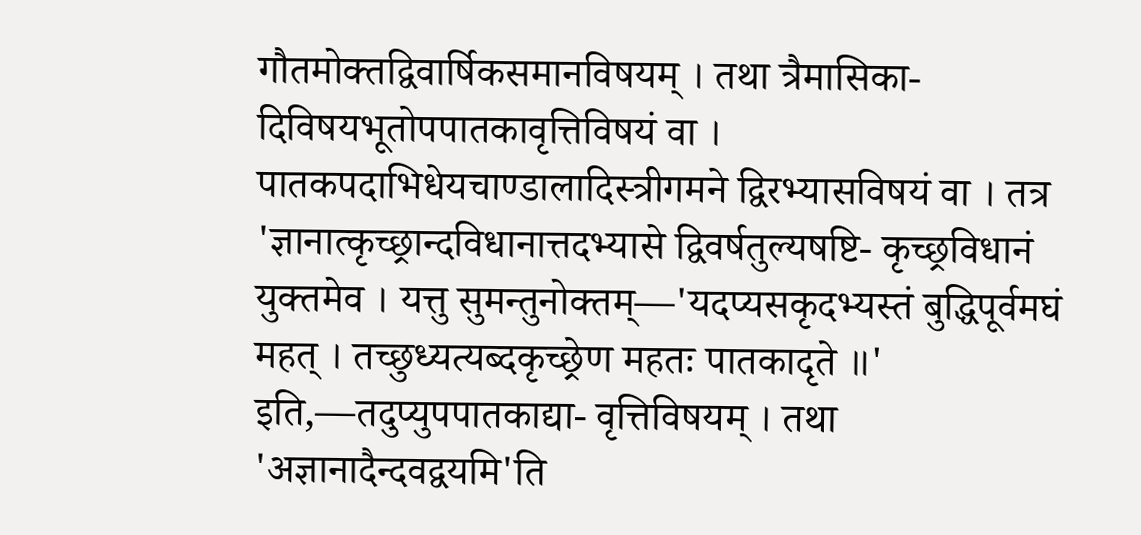गौतमोक्तद्विवार्षिकसमानविषयम् । तथा त्रैमासिका- दिविषयभूतोपपातकावृत्तिविषयं वा । पातकपदाभिधेयचाण्डालादिस्त्रीगमने द्विरभ्यासविषयं वा । तत्र 'ज्ञानात्कृच्छ्रान्दविधानात्तदभ्यासे द्विवर्षतुल्यषष्टि- कृच्छ्रविधानं युक्तमेव । यत्तु सुमन्तुनोक्तम्—'यदप्यसकृदभ्यस्तं बुद्धिपूर्वमघं महत् । तच्छुध्यत्यब्दकृच्छ्रेण महतः पातकादृते ॥' इति,—तदुप्युपपातकाद्या- वृत्तिविषयम् । तथा 'अज्ञानादैन्दवद्वयमि'ति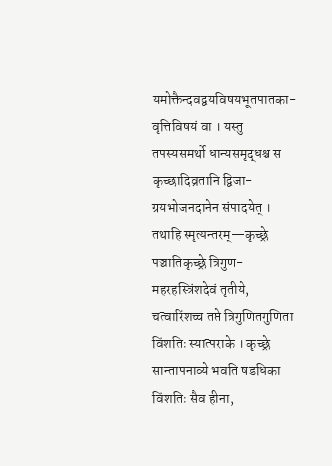यमोक्तैन्दवद्वयविषयभूतपातका- वृत्तिविषयं वा । यस्तु तपस्यसमर्थो धान्यसमृद्धश्च स कृच्छादिव्रतानि द्विजा- ग्रयभोजनदानेन संपादयेत् । तथाहि स्मृत्यन्तरम्—कृच्छ्रे पञ्चातिकृच्छ्रे त्रिगुण- महरहस्त्रिंशदेवं तृतीये, चत्वारिंशच्च तप्ते त्रिगुणितगुणिता विंशतिः स्यात्पराके । कृच्छ्रे सान्तापनाव्ये भवति षडधिका विंशतिः सैव हीना,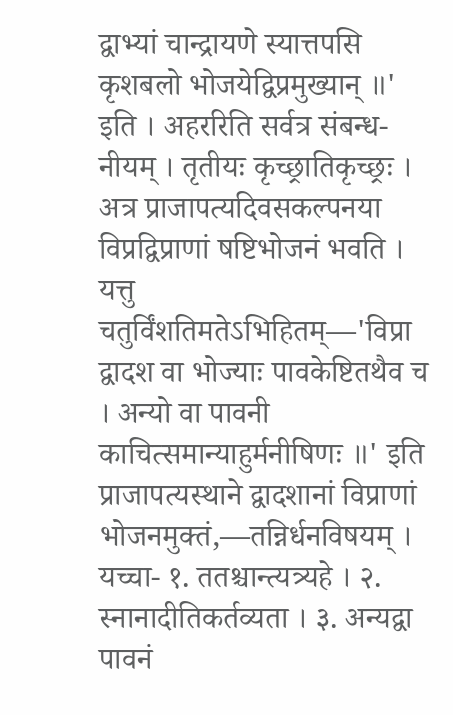द्वाभ्यां चान्द्रायणे स्यात्तपसि कृशबलो भोजयेद्विप्रमुख्यान् ॥' इति । अहररिति सर्वत्र संबन्ध- नीयम् । तृतीयः कृच्छ्रातिकृच्छ्रः । अत्र प्राजापत्यदिवसकल्पनया विप्रद्विप्राणां षष्टिभोजनं भवति । यत्तु चतुर्विंशतिमतेऽभिहितम्—'विप्रा द्वादश वा भोज्याः पावकेष्टितथैव च । अन्यो वा पावनी काचित्समान्याहुर्मनीषिणः ॥' इति प्राजापत्यस्थाने द्वादशानां विप्राणां भोजनमुक्तं,—तन्निर्धनविषयम् । यच्चा- १. ततश्चान्त्यत्र्यहे । २. स्नानादीतिकर्तव्यता । ३. अन्यद्वा पावनं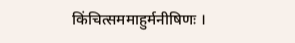किंचित्सममाहुर्मनीषिणः ।